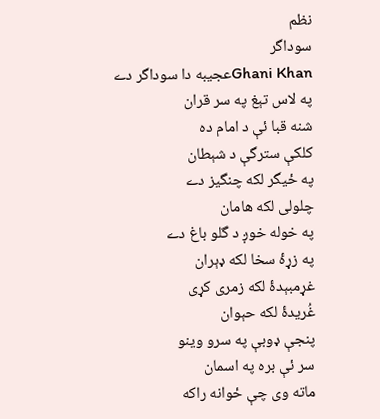نظم
سوداگر
Ghani Khanعجيبه دا سوداگر دے
په لاس تېغ په سر قران
شنه قبا ئې د امام ده
کلکې سترگې د شېطان
په ځيگر لکه چنگيز دے
چلولی لکه هامان
په خوله خوږ د گلو باغ دے
په زړۀ سخا لکه ډېران
غړمبېدۀ لکه زمری کړی
غُريدۀ لکه حېوان
پنجې ډوبې په سرو وينو
سر ئې بره په اسمان
ماته وی چې ځوانه راکه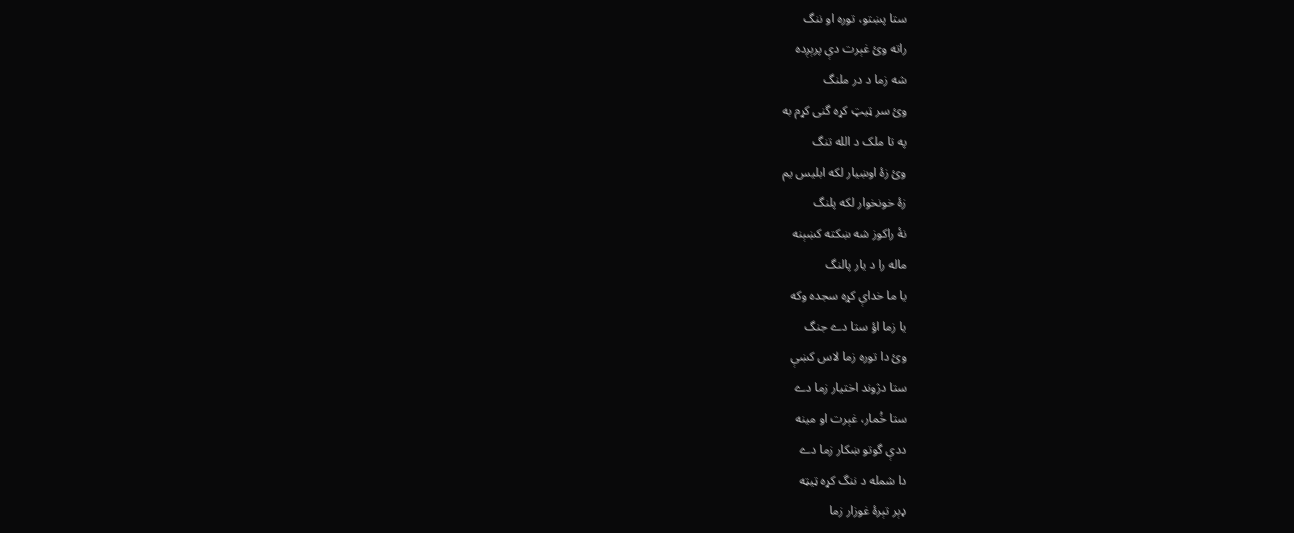ستا پښتو، توره او ننگ
راته وئ غېرت دې پرېږده
شه زما د در ملنگ
وئ سر ټيټ کړه گنی کړم به
په تا ملک د الله تنگ
وئ زۀ اوښيار لکه ابليس يم
زۀ خونخوار لکه پلنگ
نۀ راکوز شه ښکته کښېنه
ماله را د يار پالنگ
يا ما خداې کړه سجده وکه
يا زما اؤ ستا دے جنگ
وئ دا توره زما لاس کښې
ستا دژوند اختيار زما دے
ستا خُمار، غېرت او مينه
ددې گوتو ښکار زما دے
دا شمله د ننگ کړه ټيټه
ډېر تېرۀ غوزار زما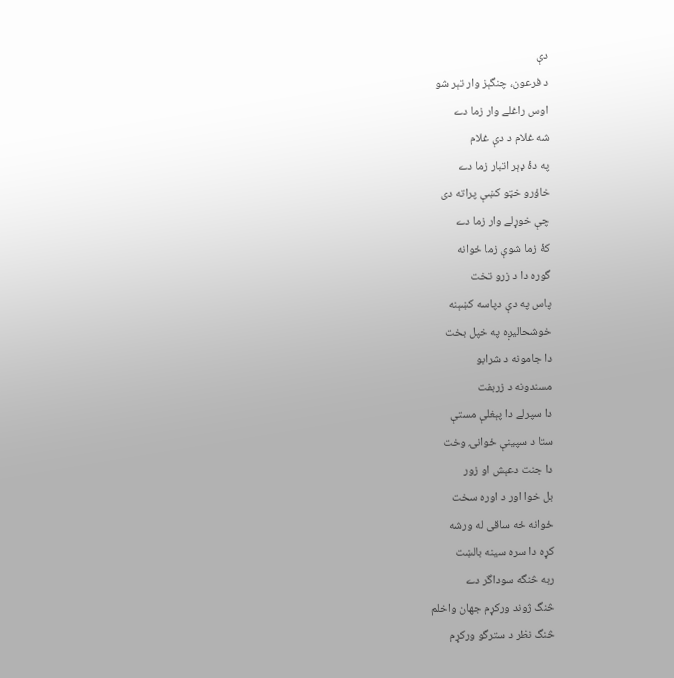دې
د فرعون، چنگېز وار تېر شو
اوس راغلے وار زما دے
شه غلام د دې غلام
په دۀ ډېر اتبار زما دے
خاؤرو خټو کښې پراته دی
چې خوړلے وار زما دے
کۀ زما شوې زما ځوانه
گوره دا د زرو تخت
پاس په دې دپاسه کښېنه
خوشحاليږه په خپل بخت
دا جامونه د شرابو
مسندونه د زربفت
دا سپرلے دا پېغلې مستې
ستا د سپينې ځوانۍ وخت
دا جنت دعېش او زور
بل خوا اور د اوره سخت
ځوانه ځه ساقی له ورشه
کړه دا سره سينه بالښت
ربه څنگه سوداگر دے
څنگ ژوند ورکړم جهان واخلم
څنگ نظر د سترگو ورکړم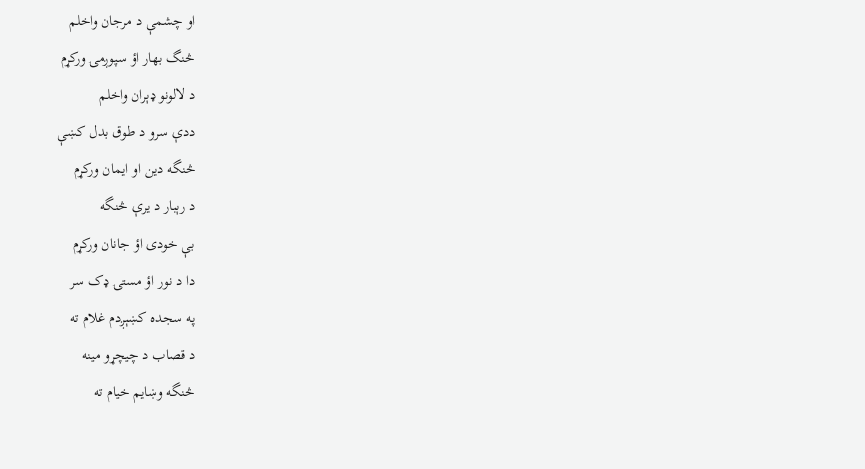او چشمې د مرجان واخلم
څنگ بهار اؤ سپوږمۍ ورکړم
د لالونو ډېران واخلم
ددې سرو د طوق بدل کښې
څنگه دين او ايمان ورکړم
د رېبار د يرې څنگه
بې خودی اؤ جانان ورکړم
دا د نور اؤ مستۍ ډک سر
په سجده کښېږدم غلام ته
د قصاب د چيچړو مينه
څنگه وښايم خيام ته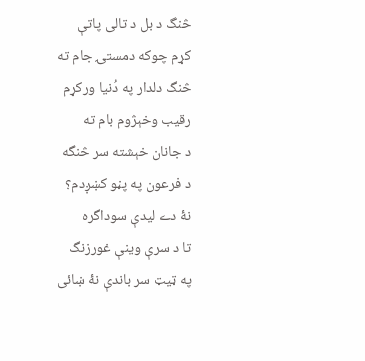څنگ د بل د تالی پاتې
کړم چوکه دمستۍ جام ته
څنگ دلدار په دُنيا ورکړم
رقيب وخېژوم بام ته
د جانان خېشته سر څنگه
د فرعون په پڼو کښږدم؟
نۀ دے ليدې سوداگره
تا د سرې وينې غورزنگ
په ټيټ سر باندې نۀ ښائی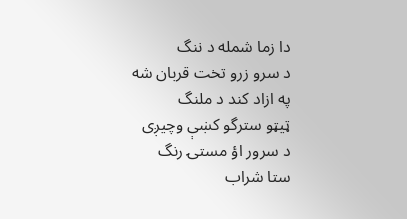دا زما شمله د ننگ
د سرو زرو تخت قربان شه
په ازاد کند د ملنگ
ټيټو سترگو کښې وچيږی
د سرور اؤ مستۍ رنگ
ستا شراب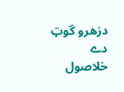دزهرو گوټ دے
خلاصول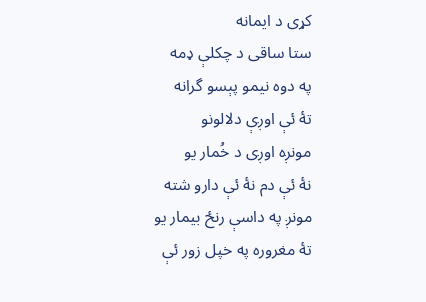کړی د ايمانه
ستا ساقی د چکلې ډمه
په دوه نيمو پېسو گرانه
تۀ ئې اوږې دلالونو
مونږه اوږی د خُمار يو
نۀ ئې دم نۀ ئې دارو شته
مونږ په داسې رنځ بيمار يو
تۀ مغروره په خپل زور ئې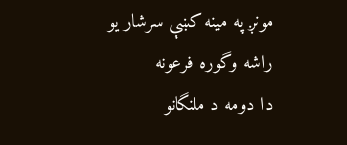مونږ په مينه کښې سرشار يو
راشه وگوره فرعونه
دا دومه د ملنگانو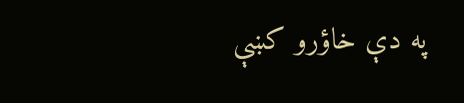په دې خاؤرو کښې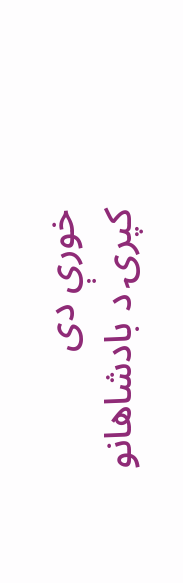خورې دی
کپرۍ د بادشاهانو